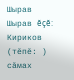Шырав
Шырав ĕçĕ:
Кириков (тĕпĕ: ) сăмах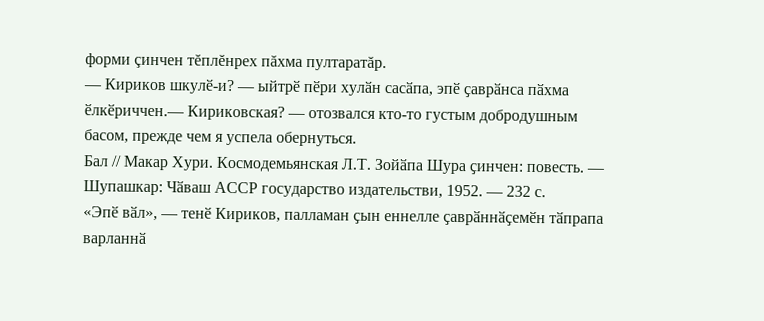форми çинчен тĕплĕнрех пăхма пултаратăр.
— Кириков шкулӗ-и? — ыйтрӗ пӗри хулӑн сасӑпа, эпӗ ҫаврӑнса пӑхма ӗлкӗриччен.— Кириковская? — отозвался кто-то густым добродушным басом, прежде чем я успела обернуться.
Бал // Макар Хури. Космодемьянская Л.Т. Зойӑпа Шура ҫинчен: повесть. — Шупашкар: Чӑваш АССР государство издательстви, 1952. — 232 с.
«Эпӗ вӑл», — тенӗ Кириков, палламан ҫын еннелле ҫаврӑннӑҫемӗн тӑпрапа варланнӑ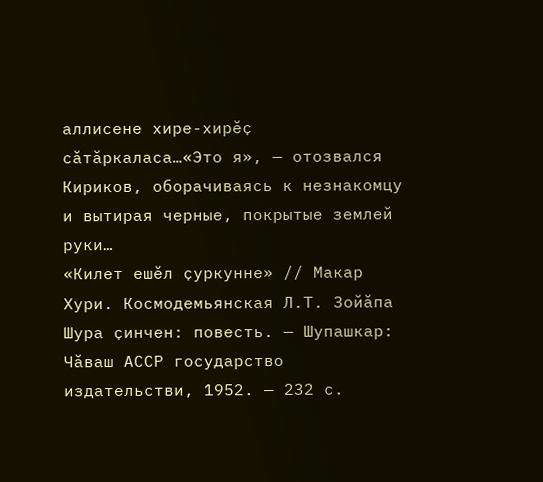аллисене хире-хирӗҫ сӑтӑркаласа…«Это я», — отозвался Кириков, оборачиваясь к незнакомцу и вытирая черные, покрытые землей руки…
«Килет ешӗл ҫуркунне» // Макар Хури. Космодемьянская Л.Т. Зойӑпа Шура ҫинчен: повесть. — Шупашкар: Чӑваш АССР государство издательстви, 1952. — 232 с.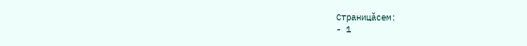Страницăсем:
- 1